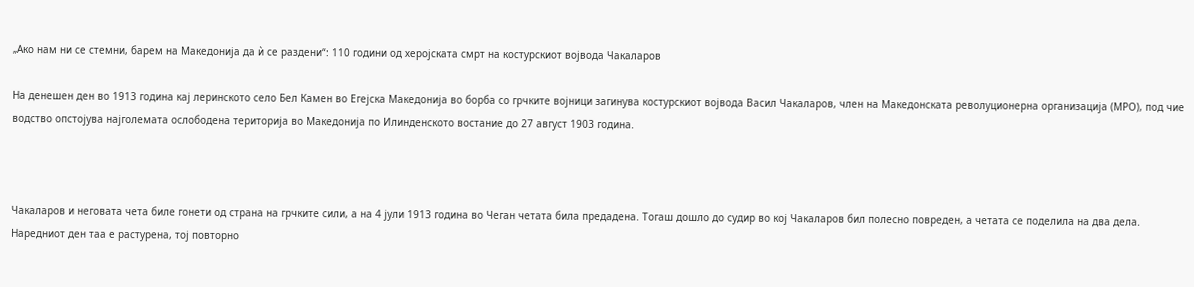„Ако нам ни се стемни, барем на Македонија да ѝ се раздени“: 110 години од херојската смрт на костурскиот војвода Чакаларов

На денешен ден во 1913 година кај леринското село Бел Камен во Егејска Македонија во борба со грчките војници загинува костурскиот војвода Васил Чакаларов, член на Македонската револуционерна организација (МРО), под чие водство опстојува најголемата ослободена територија во Македонија по Илинденското востание до 27 август 1903 година.



Чакаларов и неговата чета биле гонети од страна на грчките сили, а на 4 јули 1913 година во Чеган четата била предадена. Тогаш дошло до судир во кој Чакаларов бил полесно повреден, а четата се поделила на два дела. Наредниот ден таа е растурена, тој повторно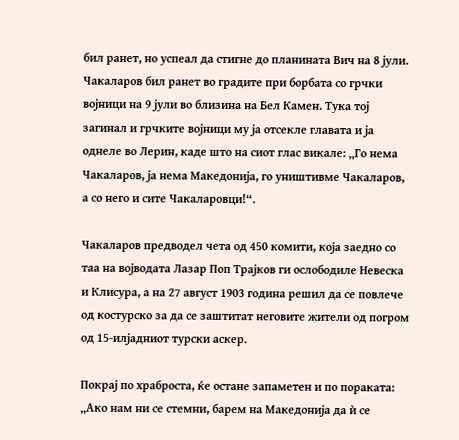бил ранет, но успеал да стигне до планината Вич на 8 јули. Чакаларов бил ранет во градите при борбата со грчки војници на 9 јули во близина на Бел Камен. Тука тој загинал и грчките војници му ја отсекле главата и ја однеле во Лерин, каде што на сиот глас викале: „Го нема Чакаларов, ја нема Македонија, го уништивме Чакаларов, а со него и сите Чакаларовци!“.

Чакаларов предводел чета од 450 комити, која заедно со таа на војводата Лазар Поп Трајков ги ослободиле Невеска и Клисура, а на 27 август 1903 година решил да се повлече од костурско за да се заштитат неговите жители од погром од 15-илјадниот турски аскер.

Покрај по храброста, ќе остане запаметен и по пораката: „Ако нам ни се стемни, барем на Македонија да ѝ се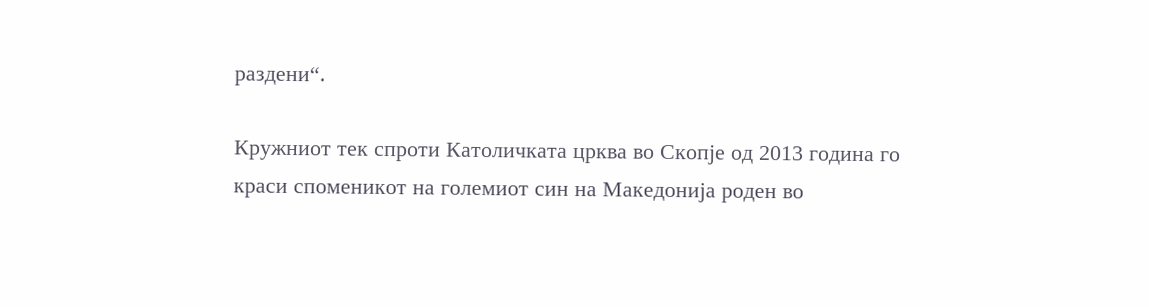раздени“.

Кружниот тек спроти Католичката црква во Скопје од 2013 година го краси споменикот на големиот син на Македонија роден во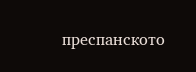преспанското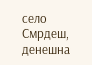село Смрдеш, денешна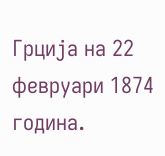Грција на 22 февруари 1874 година.